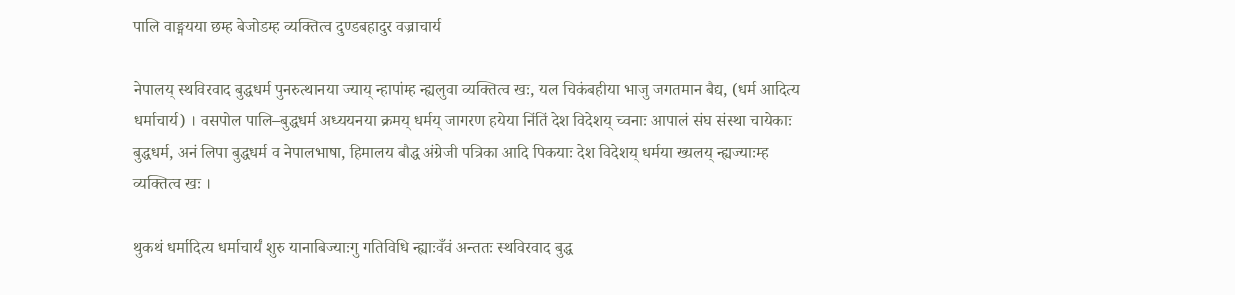पालि वाङ्मयया छम्ह बेजोडम्ह व्यक्तित्व दुण्डबहादुर वज्राचार्य

नेपालय् स्थविरवाद बुद्धधर्म पुनरुत्थानया ज्याय् न्हापांम्ह न्ह्यलुवा व्यक्तित्व खः, यल चिकंबहीया भाजु जगतमान बैद्य, (धर्म आदित्य धर्माचार्य) । वसपोल पालि–बुद्धधर्म अध्ययनया क्रमय् धर्मय् जागरण हयेया निंतिं देश विदेशय् च्वनाः आपालं संघ संस्था चायेकाः बुद्धधर्म, अनं लिपा बुद्धधर्म व नेपालभाषा, हिमालय बौद्ध अंग्रेजी पत्रिका आदि पिकयाः देश विदेशय् धर्मया ख्यलय् न्ह्यज्याःम्ह व्यक्तित्व खः ।

थुकथं धर्मादित्य धर्माचार्यं शुरु यानाबिज्याःगु गतिविधि न्ह्याःवँवं अन्ततः स्थविरवाद बुद्ध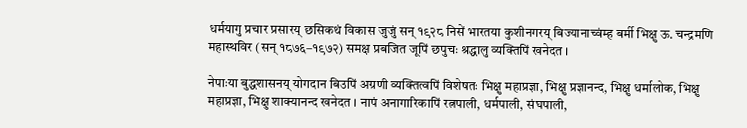धर्मयागु प्रचार प्रसारय् छसिकथं विकास जुजुं सन् १९२८ निसें भारतया कुशीनगरय् बिज्यानाच्वंम्ह बर्मी भिक्षु ऊ. चन्द्रमणि महास्थविर (सन् १८७६–१९७२) समक्ष प्रबजित जूपिं छपुचः श्रद्धालु व्यक्तिपिं खनेदत ।

नेपाःया बुद्धशासनय् योगदान बिउपिं अग्रणी व्यक्तित्वपिं विशेषतः भिक्षु महाप्रज्ञा, भिक्षु प्रज्ञानन्द, भिक्षु धर्मालोक, भिक्षु महाप्रज्ञा, भिक्षु शाक्यानन्द खनेदत । नापं अनागारिकापिं रत्नपाली, धर्मपाली, संघपाली,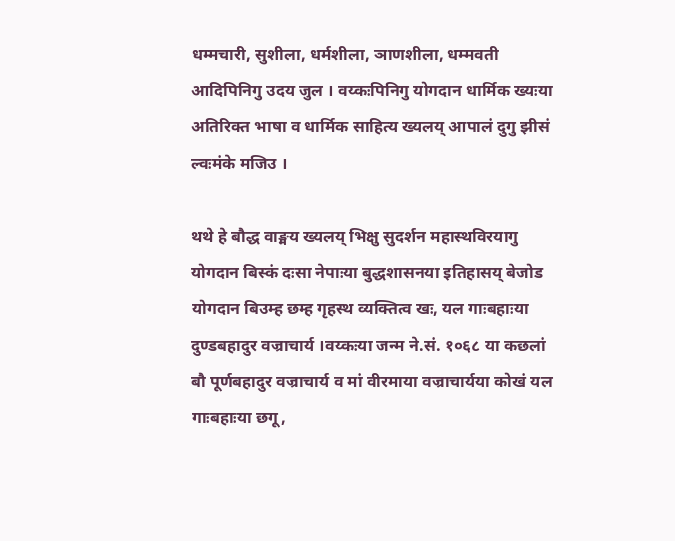धम्मचारी, सुशीला, धर्मशीला, ञाणशीला, धम्मवती आदिपिनिगु उदय जुल । वय्कःपिनिगु योगदान धार्मिक ख्यःया अतिरिक्त भाषा व धार्मिक साहित्य ख्यलय् आपालं दुगु झीसं ल्वःमंके मजिउ ।

थथे हे बौद्ध वाङ्मय ख्यलय् भिक्षु सुदर्शन महास्थविरयागु योगदान बिस्कं दःसा नेपाःया बुद्धशासनया इतिहासय् बेजोड योगदान बिउम्ह छम्ह गृहस्थ व्यक्तित्व खः, यल गाःबहाःया दुण्डबहादुर वज्राचार्य ।वय्कःया जन्म ने.सं. १०६८ या कछलां बौ पूर्णबहादुर वज्राचार्य व मां वीरमाया वज्राचार्यया कोखं यल गाःबहाःया छगू,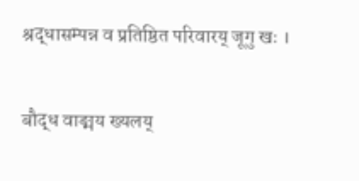श्रद्धासम्पन्न व प्रतिष्ठित परिवारय् जूगु खः ।

बौद्ध वाङ्मय ख्यलय्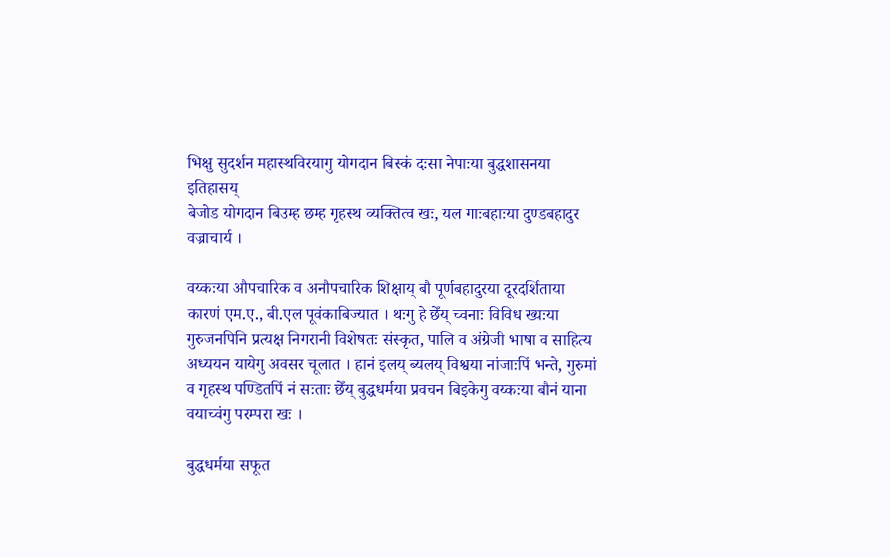भिक्षु सुदर्शन महास्थविरयागु योगदान बिस्कं दःसा नेपाःया बुद्धशासनया इतिहासय्
बेजोड योगदान बिउम्ह छम्ह गृहस्थ व्यक्तित्व खः, यल गाःबहाःया दुण्डबहादुर वज्राचार्य ।

वय्कःया औपचारिक व अनौपचारिक शिक्षाय् बौ पूर्णबहादुरया दूरदर्शिताया कारणं एम.ए., बी.एल पूवंकाबिज्यात । थःगु हे छेँय् च्वनाः विविध ख्यःया गुरुजनपिनि प्रत्यक्ष निगरानी विशेषतः संस्कृत, पालि व अंग्रेजी भाषा व साहित्य अध्ययन यायेगु अवसर चूलात । हानं इलय् ब्यलय् विश्वया नांजाःपिं भन्ते, गुरुमां व गृहस्थ पण्डितपिं नं सःताः छेँय् बुद्धधर्मया प्रवचन बिइकेगु वय्कःया बौनं याना वयाच्वंगु परम्परा खः ।

बुद्धधर्मया सफूत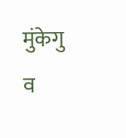मुंकेगु व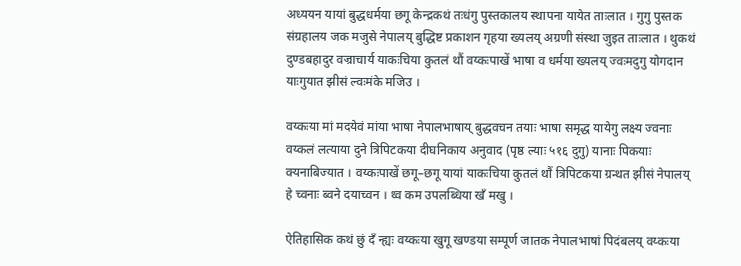अध्ययन यायां बुद्धधर्मया छगू केन्द्रकथं तःधंगु पुस्तकालय स्थापना यायेत ताःलात । गुगु पुस्तक संग्रहालय जक मजुसे नेपालय् बुद्धिष्ट प्रकाशन गृहया ख्यलय् अग्रणी संस्था जुइत ताःलात । थुकथं दुण्डबहादुर वज्राचार्य याकःचिया कुतलं थौं वय्कःपाखें भाषा व धर्मया ख्यलय् ज्वःमदुगु योगदान याःगुयात झीसं ल्वःमंके मजिउ ।

वय्कःया मां मदयेवं मांया भाषा नेपालभाषाय् बुद्धवचन तयाः भाषा समृद्ध यायेगु लक्ष्य ज्वनाः वय्कलं लत्याया दुने त्रिपिटकया दीघनिकाय अनुवाद (पृष्ठ ल्याः ५१६ दुगु) यानाः पिकयाः क्यनाबिज्यात । वय्कःपाखें छगू–छगू यायां याकःचिया कुतलं थौं त्रिपिटकया ग्रन्थत झीसं नेपालय् हे च्वनाः ब्वने दयाच्वन । थ्व कम उपलब्धिया खँ मखु ।

ऐतिहासिक कथं छुं दँ न्ह्यः वय्कःया खुगू खण्डया सम्पूर्ण जातक नेपालभाषां पिदंबलय् वय्कःया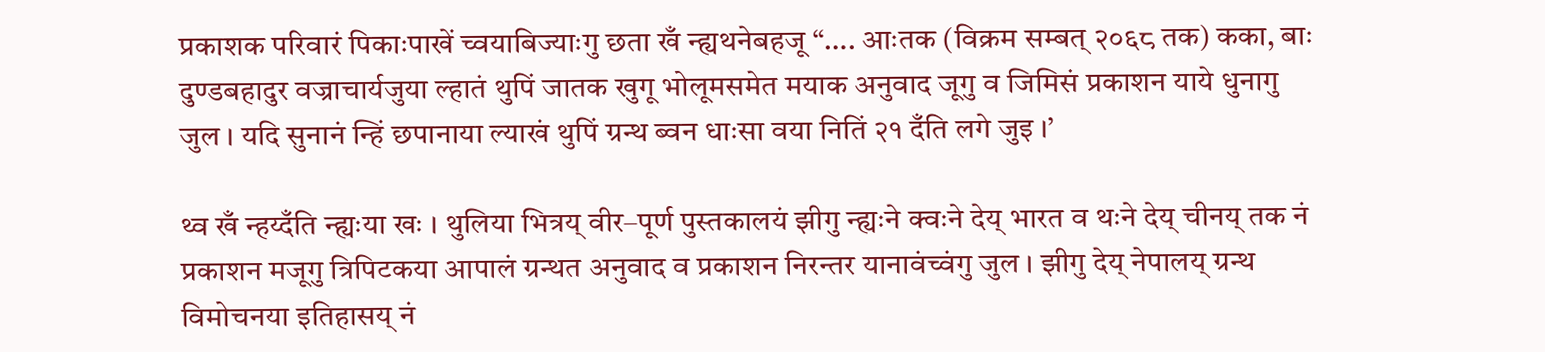प्रकाशक परिवारं पिकाःपाखें च्वयाबिज्याःगु छता खँ न्ह्यथनेबहजू “…. आःतक (विक्रम सम्बत् २०६८ तक) कका, बाः दुण्डबहादुर वज्राचार्यजुया ल्हातं थुपिं जातक खुगू भोलूमसमेत मयाक अनुवाद जूगु व जिमिसं प्रकाशन याये धुनागु जुल । यदि सुनानं न्हिं छपानाया ल्याखं थुपिं ग्रन्थ ब्वन धाःसा वया नितिं २१ दँति लगे जुइ ।’

थ्व खँ न्हय्दँति न्ह्यःया खः । थुलिया भित्रय् वीर–पूर्ण पुस्तकालयं झीगु न्ह्यःने क्वःने देय् भारत व थःने देय् चीनय् तक नं प्रकाशन मजूगु त्रिपिटकया आपालं ग्रन्थत अनुवाद व प्रकाशन निरन्तर यानावंच्वंगु जुल । झीगु देय् नेपालय् ग्रन्थ विमोचनया इतिहासय् नं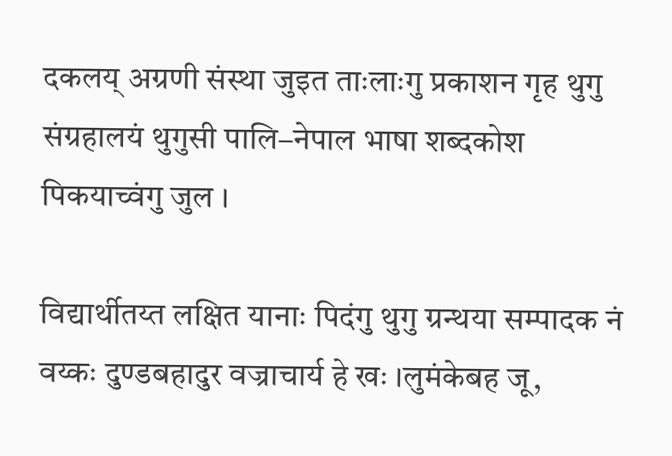दकलय् अग्रणी संस्था जुइत ताःलाःगु प्रकाशन गृह थुगु संग्रहालयं थुगुसी पालि–नेपाल भाषा शब्दकोश पिकयाच्वंगु जुल ।

विद्यार्थीतय्त लक्षित यानाः पिदंगु थुगु ग्रन्थया सम्पादक नं वय्कः दुण्डबहादुर वज्राचार्य हे खः ।लुमंकेबह जू,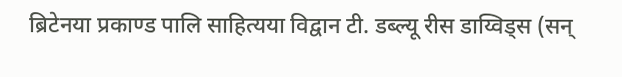ब्रिटेनया प्रकाण्ड पालि साहित्यया विद्वान टी. डब्ल्यू रीस डाय्विड्स (सन्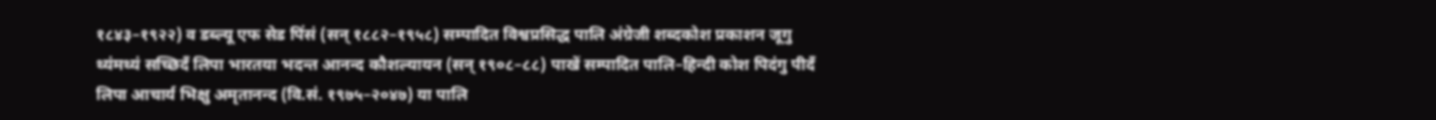१८४३–१९२२) व डब्ल्यू एफ सेड पिंसं (सन् १८८२–१९५८) सम्पादित विश्वप्रसिद्ध पालि अंग्रेजी शब्दकोश प्रकाशन जूगु थ्यंमथ्यं सच्छिदँ लिपा भारतया भदन्त आनन्द कौशल्यायन (सन् १९०८–८८) पाखें सम्पादित पालि–हिन्दी कोश पिदंगु पीदँ लिपा आचार्य भिक्षु अमृतानन्द (वि.सं. १९७५–२०४७) या पालि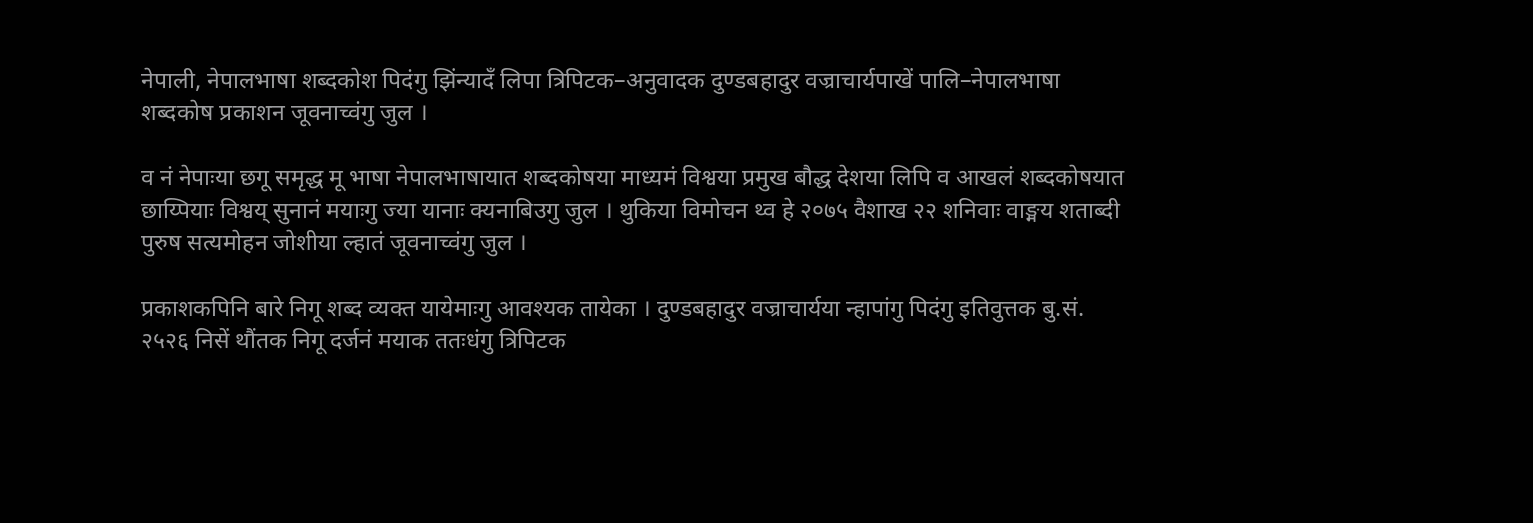नेपाली, नेपालभाषा शब्दकोश पिदंगु झिंन्यादँ लिपा त्रिपिटक–अनुवादक दुण्डबहादुर वज्राचार्यपाखें पालि–नेपालभाषा शब्दकोष प्रकाशन जूवनाच्वंगु जुल ।

व नं नेपाःया छगू समृद्ध मू भाषा नेपालभाषायात शब्दकोषया माध्यमं विश्वया प्रमुख बौद्ध देशया लिपि व आखलं शब्दकोषयात छाय्पियाः विश्वय् सुनानं मयाःगु ज्या यानाः क्यनाबिउगु जुल । थुकिया विमोचन थ्व हे २०७५ वैशाख २२ शनिवाः वाङ्मय शताब्दी पुरुष सत्यमोहन जोशीया ल्हातं जूवनाच्वंगु जुल ।

प्रकाशकपिनि बारे निगू शब्द व्यक्त यायेमाःगु आवश्यक तायेका । दुण्डबहादुर वज्राचार्यया न्हापांगु पिदंगु इतिवुत्तक बु.सं. २५२६ निसें थौंतक निगू दर्जनं मयाक ततःधंगु त्रिपिटक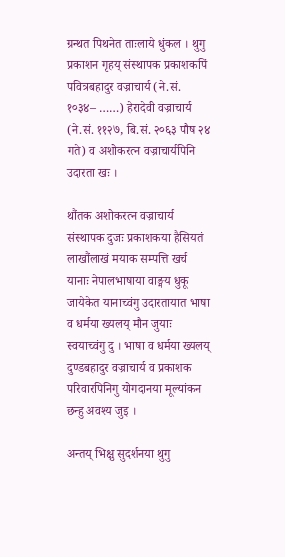ग्रन्थत पिथनेत ताःलाये धुंकल । थुगु प्रकाशन गृहय् संस्थापक प्रकाशकपिं पवित्रबहादुर वज्राचार्य (ने.सं. १०३४– ……) हेरादेवी वज्राचार्य (ने.सं. ११२७, बि.सं. २०६३ पौष २४ गते) व अशोकरत्न वज्राचार्यपिनि उदारता खः ।

थौंतक अशोकरत्न वज्राचार्य संस्थापक दुजः प्रकाशकया हैसियतं लाखौंलाखं मयाक सम्पत्ति खर्च यानाः नेपालभाषाया वाङ्मय धुकू जायेकेत यानाच्वंगु उदारतायात भाषा व धर्मया ख्यलय् मौन जुयाः स्वयाच्वंगु दु । भाषा व धर्मया ख्यलय् दुण्डबहादुर वज्राचार्य व प्रकाशक परिवारपिनिगु योगदानया मूल्यांकन छन्हु अवश्य जुइ ।

अन्तय् भिक्षु सुदर्शनया थुगु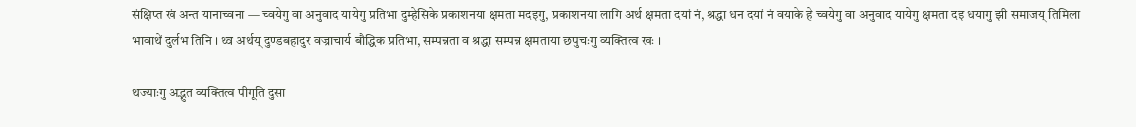संक्षिप्त खं अन्त यानाच्वना — च्वयेगु वा अनुवाद यायेगु प्रतिभा दुम्हेसिके प्रकाशनया क्षमता मदइगु, प्रकाशनया लागि अर्थ क्षमता दयां नं, श्रद्धा धन दयां नं वयाके हे च्वयेगु वा अनुवाद यायेगु क्षमता दइ धयागु झी समाजय् तिमिला भावाथें दुर्लभ तिनि । थ्व अर्थय् दुण्डबहादुर वज्राचार्य बौद्धिक प्रतिभा, सम्पन्नता व श्रद्धा सम्पन्न क्षमताया छपुचःगु व्यक्तित्व खः ।

थज्याःगु अद्भुत व्यक्तित्व पीगूति दुसा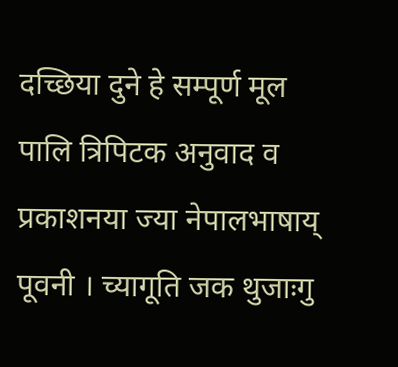दच्छिया दुने हे सम्पूर्ण मूल पालि त्रिपिटक अनुवाद व प्रकाशनया ज्या नेपालभाषाय् पूवनी । च्यागूति जक थुजाःगु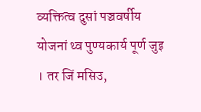व्यक्तित्व दुसां पञ्चवर्षीय योजनां थ्व पुण्यकार्य पूर्ण जुइ । तर जिं मसिउ,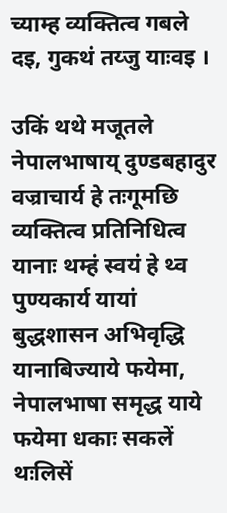च्याम्ह व्यक्तित्व गबले दइ, गुकथं तय्जु याःवइ ।

उकिं थथे मजूतले नेपालभाषाय् दुण्डबहादुर वज्राचार्य हे तःगूमछि व्यक्तित्व प्रतिनिधित्व यानाः थम्हं स्वयं हे थ्व पुण्यकार्य यायां बुद्धशासन अभिवृद्धि यानाबिज्याये फयेमा, नेपालभाषा समृद्ध याये फयेमा धकाः सकलें थःलिसें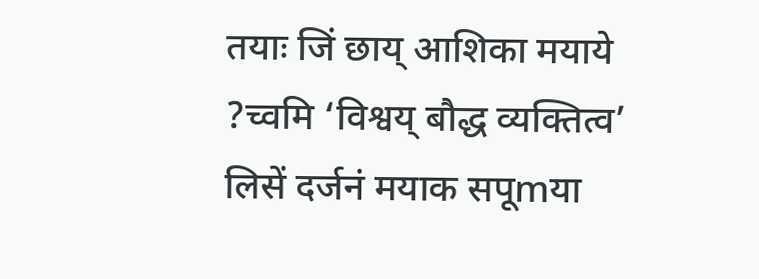तयाः जिं छाय् आशिका मयाये ?च्वमि ‘विश्वय् बौद्ध व्यक्तित्व’ लिसें दर्जनं मयाक सपूmया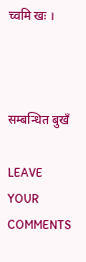च्वमि खः ।



सम्बन्धित बुखँ

LEAVE YOUR COMMENTS